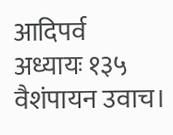आदिपर्व
अध्यायः १३५
वैशंपायन उवाच।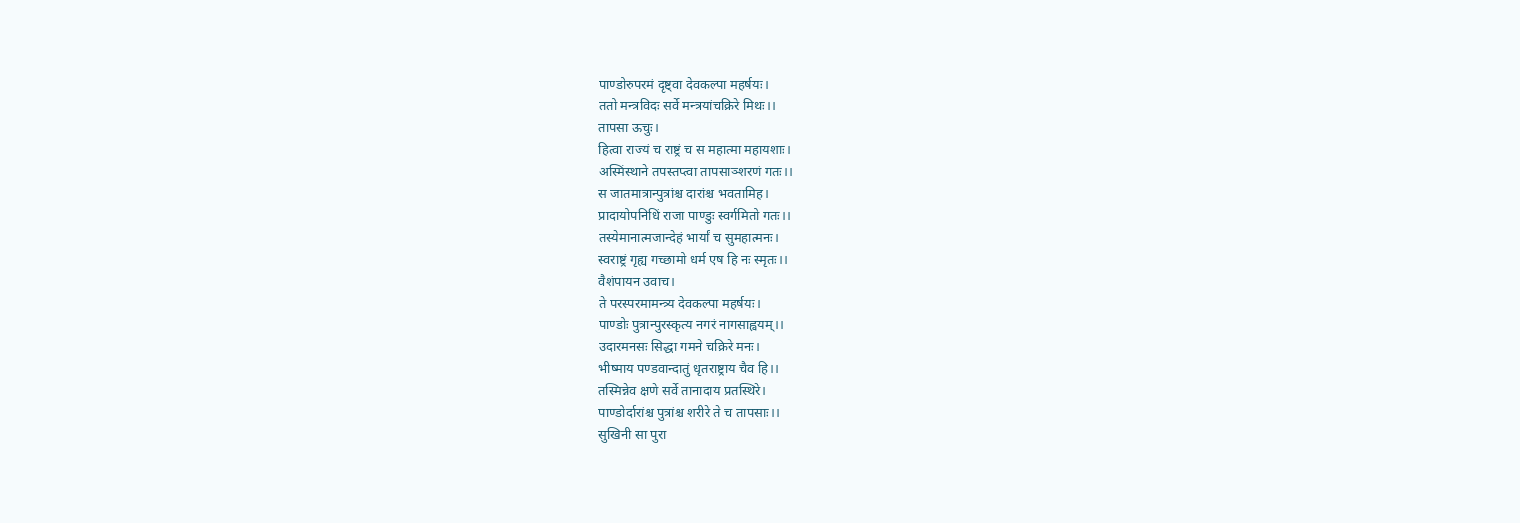पाण्डोरुपरमं दृष्ट्वा देवकल्पा महर्षयः।
ततो मन्त्रविदः सर्वे मन्त्रयांचक्रिरे मिथः।।
तापसा ऊचुः।
हित्वा राज्यं च राष्ट्रं च स महात्मा महायशाः।
अस्मिंस्थाने तपस्तप्त्वा तापसाञ्शरणं गतः।।
स जातमात्रान्पुत्रांश्च दारांश्च भवतामिह।
प्रादायोपनिधिं राजा पाण्डुः स्वर्गमितो गतः।।
तस्येमानात्मजान्देहं भार्यां च सुमहात्मनः।
स्वराष्ट्रं गृह्य गच्छामो धर्म एष हि नः स्मृतः।।
वैशंपायन उवाच।
ते परस्परमामन्त्र्य देवकल्पा महर्षयः।
पाण्डोः पुत्रान्पुरस्कृत्य नगरं नागसाह्वयम्।।
उदारमनसः सिद्धा गमने चक्रिरे मनः।
भीष्माय पण्डवान्दातुं धृतराष्ट्राय चैव हि।।
तस्मिन्नेव क्षणे सर्वे तानादाय प्रतस्थिरे।
पाण्डोर्दारांश्च पुत्रांश्च शरीरे ते च तापसाः।।
सुखिनी सा पुरा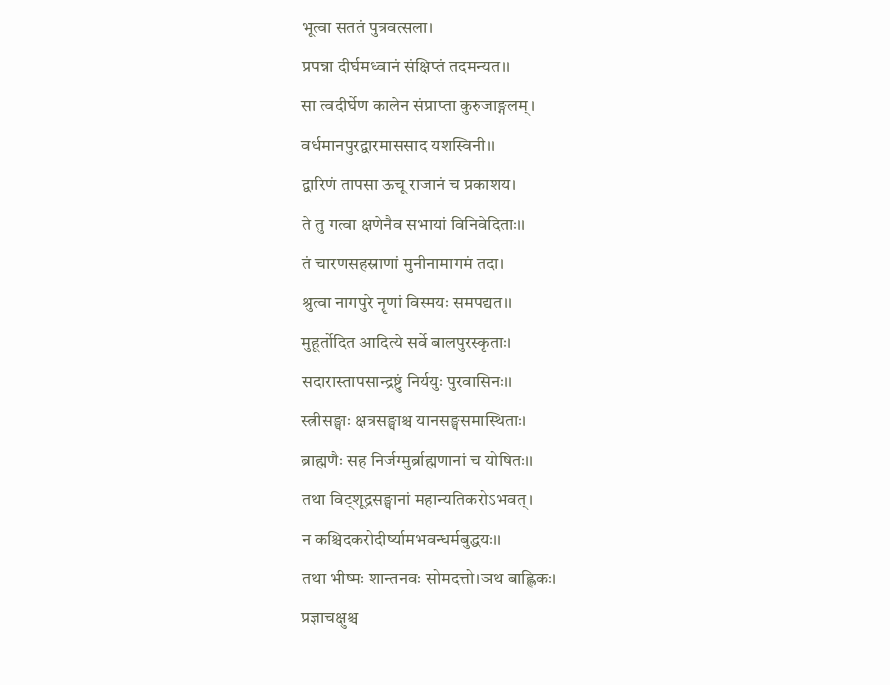भूत्वा सततं पुत्रवत्सला।
प्रपन्ना दीर्घमध्वानं संक्षिप्तं तदमन्यत।।
सा त्वदीर्घेण कालेन संप्राप्ता कुरुजाङ्गलम्।
वर्धमानपुरद्वारमाससाद यशस्विनी।।
द्वारिणं तापसा ऊचू राजानं च प्रकाशय।
ते तु गत्वा क्षणेनैव सभायां विनिवेदिताः।।
तं चारणसहस्राणां मुनीनामागमं तदा।
श्रुत्वा नागपुरे नॄणां विस्मयः समपद्यत।।
मुहूर्तोदित आदित्ये सर्वे बालपुरस्कृताः।
सदारास्तापसान्द्रष्टुं निर्ययुः पुरवासिनः।।
स्त्रीसङ्घाः क्षत्रसङ्घाश्च यानसङ्घसमास्थिताः।
ब्राह्मणैः सह निर्जग्मुर्ब्राह्मणानां च योषितः।।
तथा विट्शूद्रसङ्घानां महान्यतिकरोऽभवत्।
न कश्चिदकरोदीर्ष्यामभवन्धर्मबुद्धयः।।
तथा भीष्मः शान्तनवः सोमदत्तो।ञथ बाह्लिकः।
प्रज्ञाचक्षुश्च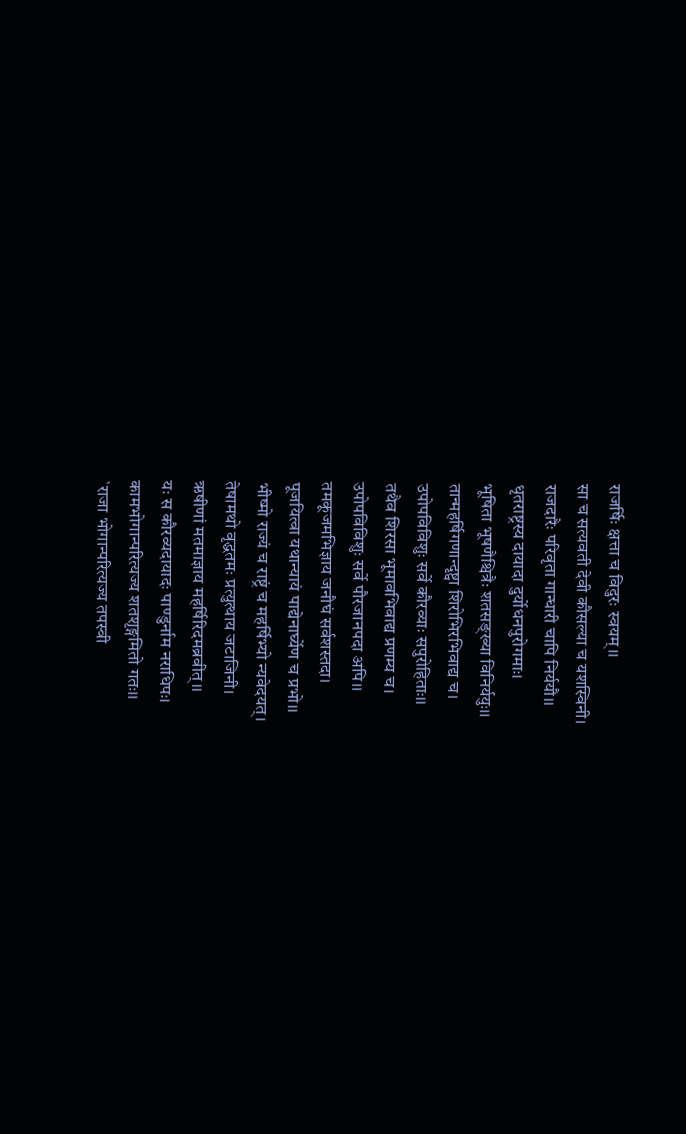राजर्षिः क्षत्ता च विदुरः स्वयम्।।
सा च सत्यवती देवी कौसल्या च यशस्विनी।
राजदारैः परिवृता गान्धारी चापि निर्ययौ।।
धृतराष्ट्रस्य दायादा दुर्योधनपुरोगमाः।
भूषिता भूषणैश्चित्रैः शतसङ्ख्या विनिर्ययुः।।
तान्महर्षिगणान्दृष्ट्वा शिरोभिरभिवाद्य च।
उपोपविविशुः सर्वे कौरव्याः सपुरोहिताः।।
तथैव शिरसा भूमावभिवाद्य प्रणम्य च।
उपोपविविशुः सर्वे पौरजानपदा अपि।।
तमकूजमभिज्ञाय जनौघं सर्वशस्तदा।
पूजयित्वा यथान्यायं पाद्येनार्घ्येण च प्रभो।।
भीष्मो राज्यं च राष्ट्रं च महर्षिभ्यो न्यवेदयत्।
तेषामथो वृद्धतमः प्रत्युत्थाय जटाजिनी।
ऋषीणां मतमाज्ञाय महर्षिरिदमब्रवीत्।।
यः स कौरव्यदायादः पाण्डुर्नाम नराधिपः।
कामभोगान्परित्यज्य शतशृङ्गमितो गतः।।
`राजा भोगान्परित्यज्य तपस्वी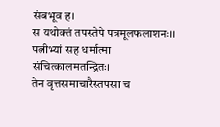संबभूव ह।
स यथोक्तं तपस्तेपे पत्रमूलफलाशनः।।
पत्नीभ्यां सह धर्मात्मा संचित्कालमतन्द्रितः।
तेन वृत्तसमाचारैस्तपसा च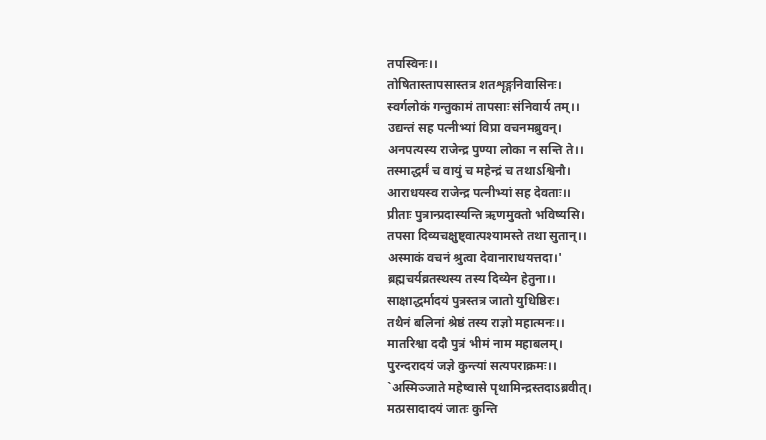तपस्विनः।।
तोषितास्तापसास्तत्र शतशृङ्गनिवासिनः।
स्वर्गलोकं गन्तुकामं तापसाः संनिवार्य तम्।।
उद्यन्तं सह पत्नीभ्यां विप्रा वचनमब्रुवन्।
अनपत्यस्य राजेन्द्र पुण्या लोका न सन्ति ते।।
तस्माद्धर्मं च वायुं च महेन्द्रं च तथाऽश्विनौ।
आराधयस्व राजेन्द्र पत्नीभ्यां सह देवताः।।
प्रीताः पुत्रान्प्रदास्यन्ति ऋणमुक्तो भविष्यसि।
तपसा दिव्यचक्षुष्ट्वात्पश्यामस्ते तथा सुतान्।।
अस्माकं वचनं श्रुत्वा देवानाराधयत्तदा।'
ब्रह्मचर्यव्रतस्थस्य तस्य दिव्येन हेतुना।।
साक्षाद्धर्मादयं पुत्रस्तत्र जातो युधिष्ठिरः।
तथैनं बलिनां श्रेष्ठं तस्य राज्ञो महात्मनः।।
मातरिश्वा ददौ पुत्रं भीमं नाम महाबलम्।
पुरन्दरादयं जज्ञे कुन्त्यां सत्यपराक्रमः।।
`अस्मिञ्जाते महेष्वासे पृथामिन्द्रस्तदाऽब्रवीत्।
मत्प्रसादादयं जातः कुन्ति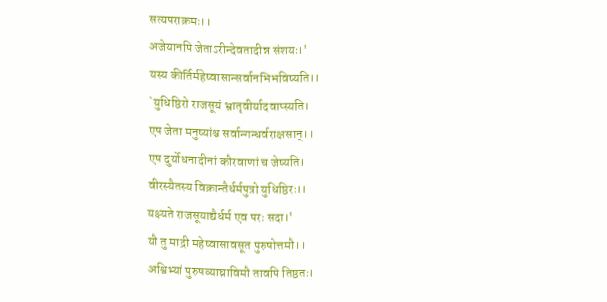सत्यपराक्रमः।।
अजेयानपि जेताऽरीन्देवतादीन्न संशयः।'
यस्य कीर्तिर्महेष्वासान्सर्वानभिभविष्यति।।
`युधिष्ठिरो राजसूयं भ्रातृवीर्यादवाप्स्यति।
एष जेता मनुष्यांश्च सर्वान्गन्धर्वराक्षसान्।।
एष दुर्योधनादीनां कौरवाणां च जेष्यति।
वीरस्यैतस्य विक्रान्तैर्धर्मपुत्रो युधिष्ठिरः।।
यक्ष्यते राजसूयाद्यैर्धर्म एव परः सदा।'
यौ तु माद्री महेष्वासावसूत पुरुषोत्तमौ।।
अश्विभ्यां पुरुषव्याघ्राविमौ तावपि तिष्ठतः।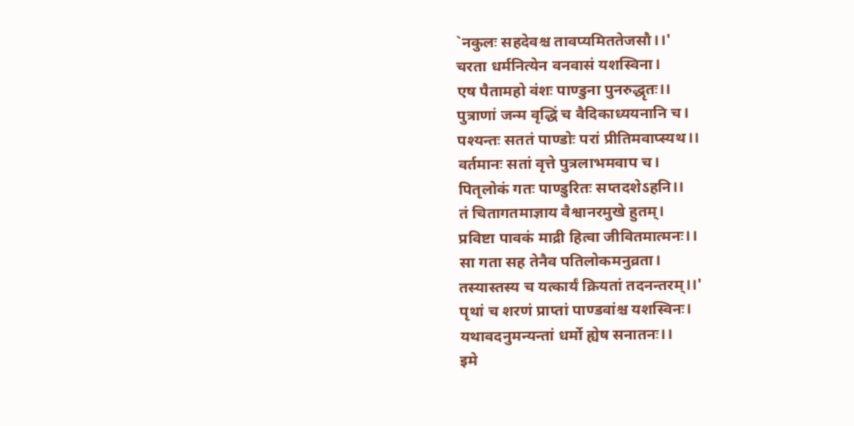`नकुलः सहदेवश्च तावप्यमिततेजसौ।।'
चरता धर्मनित्येन वनवासं यशस्विना।
एष पैतामहो वंशः पाण्डुना पुनरुद्धृतः।।
पुत्राणां जन्म वृद्धिं च वैदिकाध्ययनानि च।
पश्यन्तः सततं पाण्डोः परां प्रीतिमवाप्स्यथ।।
वर्तमानः सतां वृत्ते पुत्रलाभमवाप च।
पितृलोकं गतः पाण्डुरितः सप्तदशेऽहनि।।
तं चितागतमाज्ञाय वैश्वानरमुखे हुतम्।
प्रविष्टा पावकं माद्री हित्वा जीवितमात्मनः।।
सा गता सह तेनैव पतिलोकमनुव्रता।
तस्यास्तस्य च यत्कार्यं क्रियतां तदनन्तरम्।।'
पृथां च शरणं प्राप्तां पाण्डवांश्च यशस्विनः।
यथावदनुमन्यन्तां धर्मो ह्येष सनातनः।।
इमे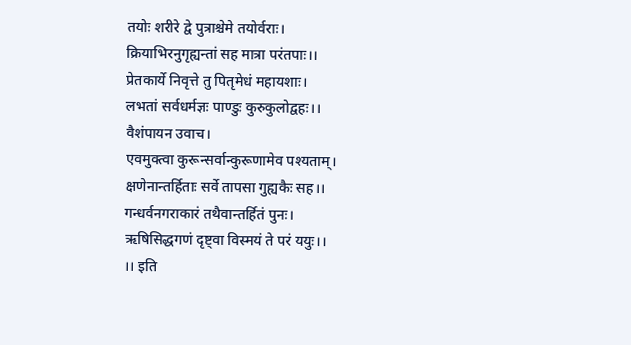तयोः शरीरे द्वे पुत्राश्चेमे तयोर्वराः।
क्रियाभिरनुगृह्यन्तां सह मात्रा परंतपाः।।
प्रेतकार्ये निवृत्ते तु पितृमेधं महायशाः।
लभतां सर्वधर्मज्ञः पाण्डुः कुरुकुलोद्वहः।।
वैशंपायन उवाच।
एवमुक्त्वा कुरून्सर्वान्कुरूणामेव पश्यताम्।
क्षणेनान्तर्हिताः सर्वे तापसा गुह्यकैः सह।।
गन्धर्वनगराकारं तथैवान्तर्हितं पुनः।
ऋषिसिद्धगणं दृष्ट्वा विस्मयं ते परं ययुः।।
।। इति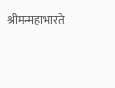श्रीमन्महाभारते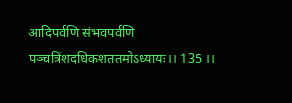आदिपर्वणि संभवपर्वणि पञ्चत्रिंशदधिकशततमोऽध्यायः।। 135 ।।